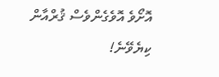އޮށޯވެ އޮވެގެންވެސް ޤުރްއާން ކިޔެވޭނެ!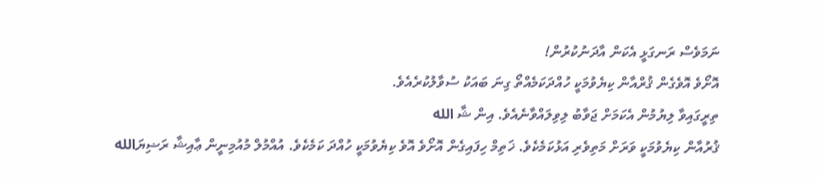ނަމަވެސް ރަނގަޅީ އެކަން އާދަނުކުރުން!
އޮށޯވެ އޮވެގެން ޤުރްއާން ކިޔެވުމަކީ ހުއްދަކަމެއްތޯ ގިނަ ބައަކު ސުވާލުކުރެއެވެ.
ތިރީގައިވާ ލިޔުމުން އެކަމަށް ޖަވާބު ލިވިލައްވާނެއެވެ. އިން ޝާ الله
ޤުރުއާން ކިޔެވުމަކީ ވަރަށް މަތިވެރި އަޅުކަމެކެވެ. ޚަތިމް ހިފައިގެން އޮށޯވެ އޮވެ ކިޔެވުމަކީ ހުއްދަ ކަމެކެވެ. އުއްމުލް މުއުމިނީން ޢާއިޝާ ރަޟިޔަالله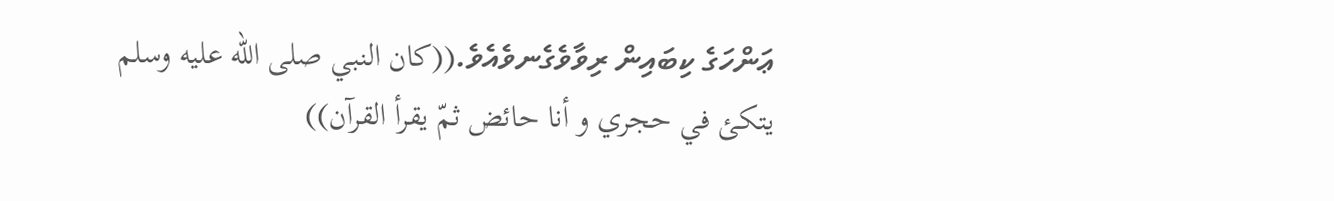ޢަންހަގެ ކިބައިން ރިވާވެގެނވެއެވެ.((كان النبي صلى الله عليه وسلم يتكئ في حجري و أنا حائض ثمّ يقرأ القرآن))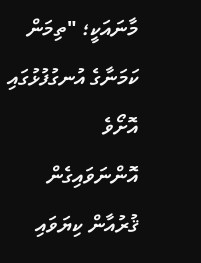މާނައަކީ؛ "ތިމަން ކަމަނާގެ އުނގުފުޅުގައި އޮށޯވެ އޮންނަވައިގެން ޤުރުއާން ކިޔަވައި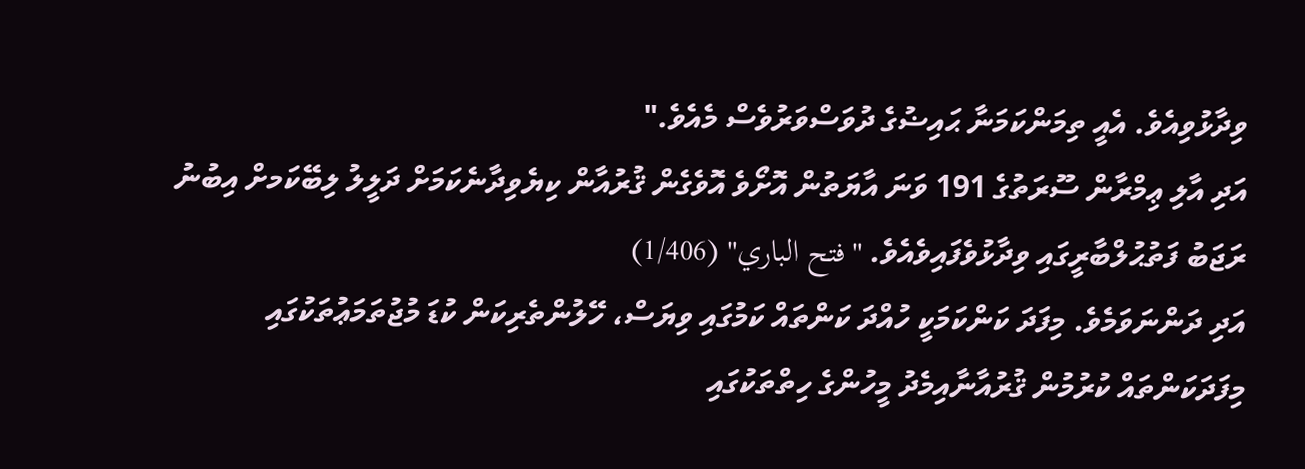ވިދާޅުވިއެވެ. އެއީ ތިމަންކަމަނާ ޙައިޟުގެ ދުވަސްވަރުވެސް މެއެވެ."
އަދި އާލި ޢިމްރާން ސޫރަތުގެ 191 ވަނަ އާޔަތުން އޮށޯވެ އޮވެގެން ޤުރުއާން ކިޔެވިދާނެކަމަށް ދަލީލު ލިބޭކަމށް އިބުނު ރަޖަބު ފަތުޙުލްބާރީގައި ވިދާޅުވެފައިވެއެވެ. "فتح الباري" (1/406)
އަދި ދަންނަވަމެވެ. މިފަދަ ކަންކަމަކީ ހުއްދަ ކަންތައް ކަމުގައި ވިޔަސް، ހޭލުންތެރިކަން ކުޑަ މުޖުތަމަޢުތަކުގައި މިފަދަކަންތައް ކުރުމުން ޤުރުއާނާއިމެދު މީހުންގެ ހިތްތަކުގައި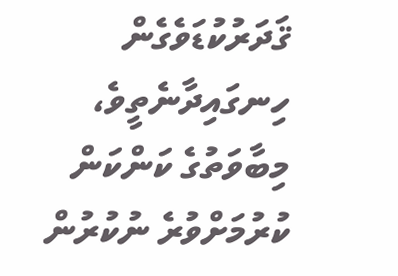ޤަދަރުކުޑަވެގެން ހިނގައިދާނެތީވެ، މިބާވަތުގެ ކަންކަން ކުރުމަށްވުރެ ނުކުރުން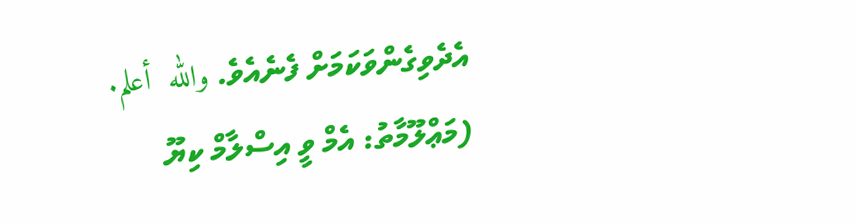އެދެވިގެންވަކަމަށް ފެނެއެވެ. والله  أعلم.
(މަޢްލޫމާތު: އެމް ވީ އިސްލާމް ކިޔޫ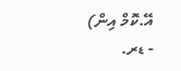އޭ.ކޮމް އިން)
- ޑރ.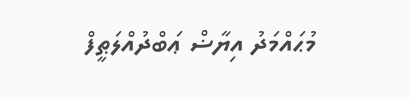މުޙައްމަދު އިޔާޟް ޢަބްދުއްލަޠީފް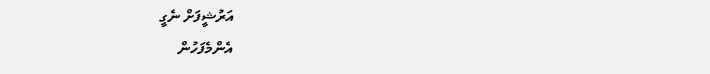އަރުޝީފަށް ނެގީ
އެންމެފަހުން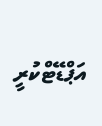އަޕްޑޭޓްކުރީ